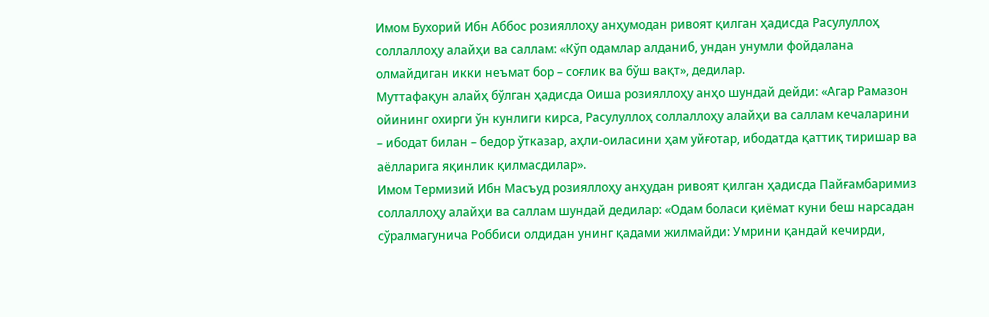Имом Бухорий Ибн Аббос розияллоҳу анҳумодан ривоят қилган ҳадисда Расулуллоҳ соллаллоҳу алайҳи ва саллам: «Кўп одамлар алданиб, ундан унумли фойдалана олмайдиган икки неъмат бор – соғлик ва бўш вақт», дедилар.
Муттафақун алайҳ бўлган ҳадисда Оиша розияллоҳу анҳо шундай дейди: «Агар Рамазон ойининг охирги ўн кунлиги кирса, Расулуллоҳ соллаллоҳу алайҳи ва саллам кечаларини – ибодат билан – бедор ўтказар, аҳли-оиласини ҳам уйғотар, ибодатда қаттиқ тиришар ва аёлларига яқинлик қилмасдилар».
Имом Термизий Ибн Масъуд розияллоҳу анҳудан ривоят қилган ҳадисда Пайғамбаримиз соллаллоҳу алайҳи ва саллам шундай дедилар: «Одам боласи қиёмат куни беш нарсадан сўралмагунича Роббиси олдидан унинг қадами жилмайди: Умрини қандай кечирди,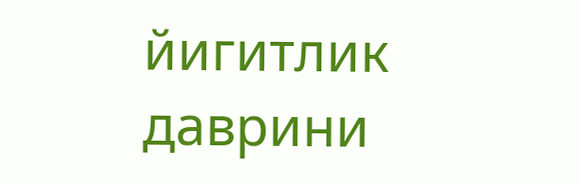йигитлик даврини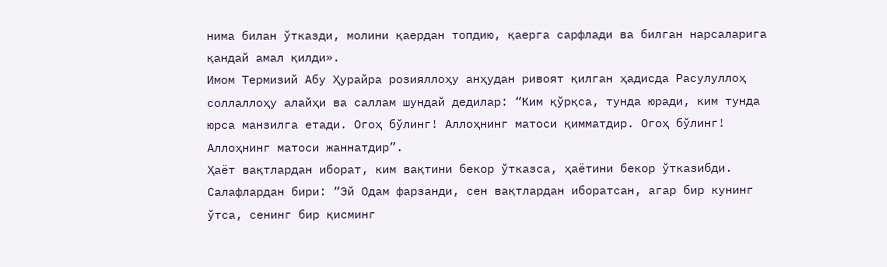нима билан ўтказди, молини қаердан топдию, қаерга сарфлади ва билган нарсаларига қандай амал қилди».
Имом Термизий Абу Ҳурайра розияллоҳу анҳудан ривоят қилган ҳадисда Расулуллоҳ соллаллоҳу алайҳи ва саллам шундай дедилар: “Ким қўрқса, тунда юради, ким тунда юрса манзилга етади. Огоҳ бўлинг! Аллоҳнинг матоси қимматдир. Огоҳ бўлинг! Аллоҳнинг матоси жаннатдир”.
Ҳаёт вақтлардан иборат, ким вақтини бекор ўтказса, ҳаётини бекор ўтказибди. Салафлардан бири: “Эй Одам фарзанди, сен вақтлардан иборатсан, агар бир кунинг ўтса, сенинг бир қисминг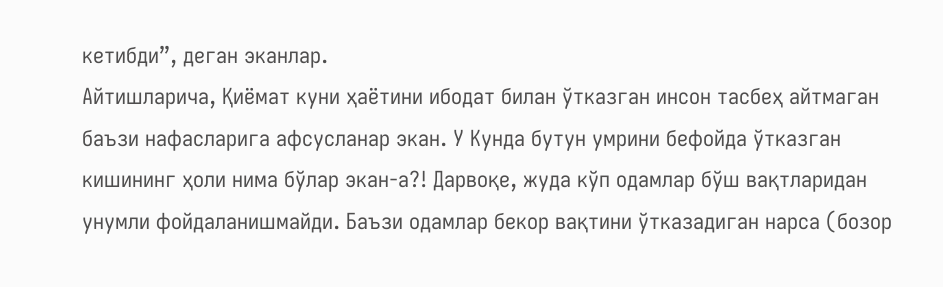кетибди”, деган эканлар.
Айтишларича, Қиёмат куни ҳаётини ибодат билан ўтказган инсон тасбеҳ айтмаган баъзи нафасларига афсусланар экан. У Кунда бутун умрини бефойда ўтказган кишининг ҳоли нима бўлар экан-а?! Дарвоқе, жуда кўп одамлар бўш вақтларидан унумли фойдаланишмайди. Баъзи одамлар бекор вақтини ўтказадиган нарса (бозор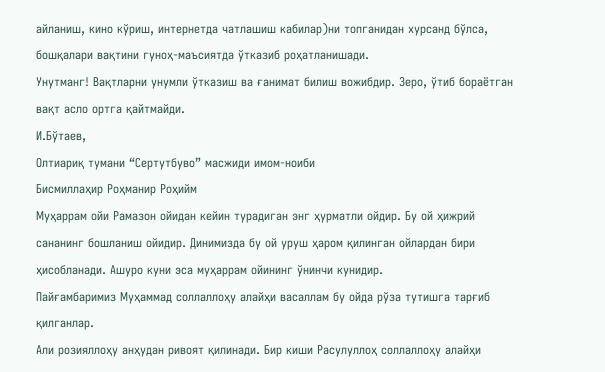айланиш, кино кўриш, интернетда чатлашиш кабилар)ни топганидан хурсанд бўлса, бошқалари вақтини гуноҳ-маъсиятда ўтказиб роҳатланишади.
Унутманг! Вақтларни унумли ўтказиш ва ғанимат билиш вожибдир. Зеро, ўтиб бораётган вақт асло ортга қайтмайди.
И.Бўтаев,
Олтиариқ тумани “Сертутбуво” масжиди имом-ноиби
Бисмиллаҳир Роҳманир Роҳийм
Муҳаррам ойи Рамазон ойидан кейин турадиган энг ҳурматли ойдир. Бу ой ҳижрий сананинг бошланиш ойидир. Динимизда бу ой уруш ҳаром қилинган ойлардан бири ҳисобланади. Ашуро куни эса муҳаррам ойининг ўнинчи кунидир.
Пайғамбаримиз Муҳаммад соллаллоҳу алайҳи васаллам бу ойда рўза тутишга тарғиб қилганлар.
Али розияллоҳу анҳудан ривоят қилинади. Бир киши Расулуллоҳ соллаллоҳу алайҳи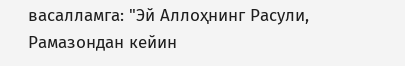васалламга: "Эй Аллоҳнинг Расули, Рамазондан кейин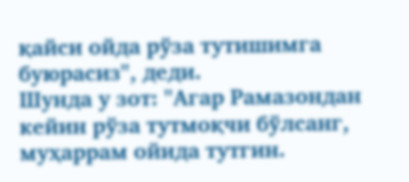қайси ойда рўза тутишимга буюрасиз", деди.
Шунда у зот: "Агар Рамазондан кейин рўза тутмоқчи бўлсанг, муҳаррам ойида тутгин.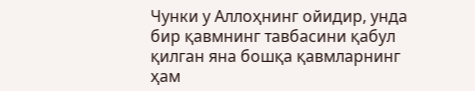Чунки у Аллоҳнинг ойидир, унда бир қавмнинг тавбасини қабул қилган яна бошқа қавмларнинг ҳам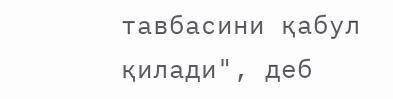тавбасини қабул қилади", деб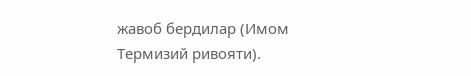жавоб бердилар (Имом Термизий ривояти).